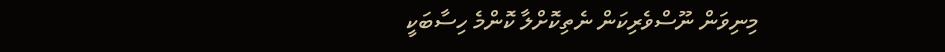މިނިވަން ނޫސްވެރިކަން ނެތިކޮށްލާ ކޮންމެ ހިސާބަކީ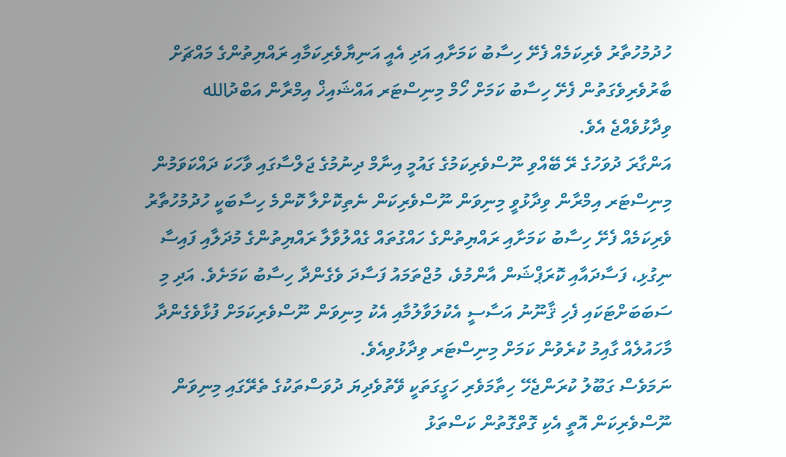ހުދުމުހުތާރު ވެރިކަމެއް ފެށޭ ހިސާބު ކަމަށާއި އަދި އެއީ އަނިޔާވެރިކަމާއި ރައްޔިތުންގެ މައްޗަށް ބާރުވެރިވެގަތުން ފެށޭ ހިސާބު ކަމަށް ހޯމް މިނިސްޓަރ އައްޝައިޚް އިމްރާން އަބްދުالله ވިދާޅުވެއްޖެ އެވެ.
އަންގާރަ ދުވަހުގެ ރޭ ބޭއްވި ނޫސްވެރިކަމުގެ ގައުމީ އިނާމް ދިނުމުގެ ޖަލްސާގައި ވާހަކަ ދައްކަވަމުން މިނިސްޓަރ އިމްރާން ވިދާޅުވީ މިނިވަން ނޫސްވެރިކަން ނެތިކޮށްލާ ކޮންމެ ހިސާބަކީ ހުދުމުހުތާރު ވެރިކަމެއް ފެށޭ ހިސާބު ކަމަށާއި ރައްޔިތުންގެ ހައްގުތައް ގެއްލުވާލާ ރައްޔިތުންގެ މުދަލާއި ފައިސާ ނިގުޅި، ފަސާދައާއި ކޮރަޕްޝަން އާންމުވެ، މުޖްތަމައު ފަސާދަ ވެގެންދާ ހިސާބު ކަމަށެވެ. އަދި މި ސަބަބަށްޓަކައި ފެހި ޤާނޫނު އަސާސީ އެކުލަވާލުމާއި އެކު މިނިވަން ނޫސްވެރިކަމަށް ފުޅާވެގެންދާ މާހައުލެއް ގާއިމު ކުރެވުން ކަމަށް މިނިސްޓަރ ވިދާޅުވިއެވެ.
ނަމަވެސް ގަބޫލު ކުރަންޖެހޭ ހިތާމަވެރި ހަގީގަތަކީ ވޭތުވެދިޔަ ދުވަސްތަކުގެ ތެރޭގައި މިނިވަން ނޫސްވެރިކަން އޮތީ އެކި ގޮތްގޮތުން ކަސްތަޅު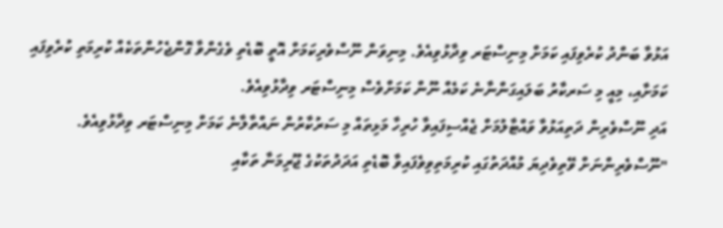އަޅުވާ ބަންދު ކުރެވިފައި ކަމަށް މިނިސްޓަރ ވިދާޅުވިއެވެ. މިނިވަން ނޫސްވެރިކަމަށް އޮތީ ބޮޑެތި ވެގެންވާ ގޮންޖެހުންތަކެއް ކުރިމަތި ކުރެވިފައި ކަމަށާއި، މިއީ މި ސަރކާރު ބަލައިގަންނާނެ ކަމެއް ނޫން ކަމަށްވެސް މިނިސްޓަރ ވިދާޅުވިއެވެ.
އަދި ނޫސްވެރިން ދަތިއަޅުވާ ވައްޓާލުމަށް ޖެއްސިފައިވާ ހުރިހާ މަޅިތައް މި ސަރުކާރުން ނައްތާލާނެ ކަމަށް މިނިސްޓަރ ވިދާޅުވިއެވެ.
"ނޫސްވެރިންނަށް ވޭތިވެދިޔަ މުއްދަތުގައި ކުރިމަތިވިވެފައިވާ ބޮޑެތި އަދަދުތަކުގެ ޖޫރިމަނާ ތަކާއި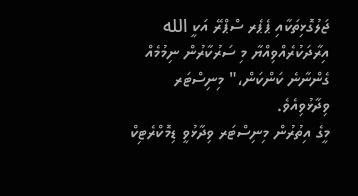ޖަލުގޮޅިތަކާއި ޕެޕެރ ސްޕްރޭ އަކީ الله އިރާދަކުރެއްވިއްޔާ މި ސަރުކާރުން ނިމުމެއް ގެންނާނެ ކަންކަން،" މިނިސްޓަރ ވިދާޅުވިއެވެ.
މީގެ އިތުރުން މިނިސްޓަރ ވިދާޅުވީ ޑިމޮކްރެޓިކް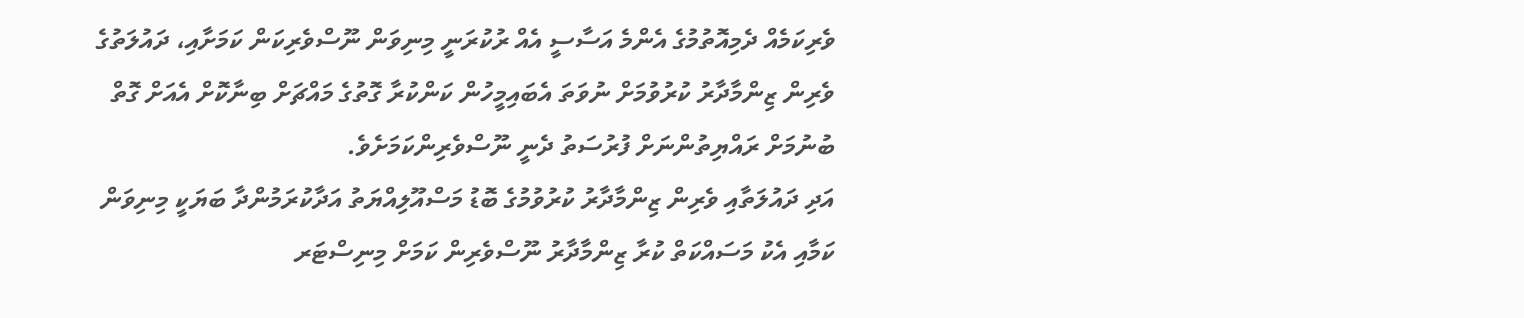ވެރިކަމެއް ދެމިއޮތުމުގެ އެންމެ އަސާސީ އެއް ރުކުރަނީ މިނިވަން ނޫސްވެރިކަން ކަމަށާއި، ދައުލަތުގެ ވެރިން ޒިންމާދާރު ކުރުވުމަށް ނުވަތަ އެބައިމީހުން ކަންކުރާ ގޮތުގެ މައްޗަށް ބިނާކޮށް އެއަށް ގޮތް ބުނުމަށް ރައްޔިތުންނަށް ފުރުސަތު ދެނީ ނޫސްވެރިންކަމަށެވެ.
އަދި ދައުލަތާއި ވެރިން ޒިންމާދާރު ކުރުވުމުގެ ބޮޑު މަސްއޫލިއްޔަތު އަދާކުރަމުންދާ ބަޔަކީ މިނިވަން ކަމާއި އެކު މަސައްކަތް ކުރާ ޒިންމާދާރު ނޫސްވެރިން ކަމަށް މިނިސްޓަރ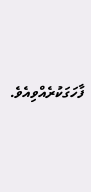ފާހަގަކުރެއްވިއެވެ.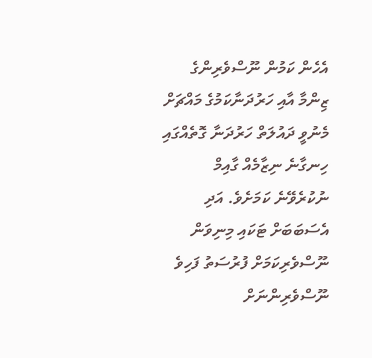އެހެން ކަމުން ނޫސްވެރިންގެ ޒިންމާ އާއި ހަރުދަނާކަމުގެ މައްޗަށް މެނުވީ ދައުލަތް ހަރުދަނާ ގޮތެއްގައި ހިނގާނެ ނިޒާމެއް ގާއިމް ނުކުރެވޭނެ ކަމަށެވެ. އަދި އެސަބަބަށް ޓަކައި މިނިވަން ނޫސްވެރިކަމަށް ފުރުސަތު ފަހިވެ ނޫސްވެރިންނަށް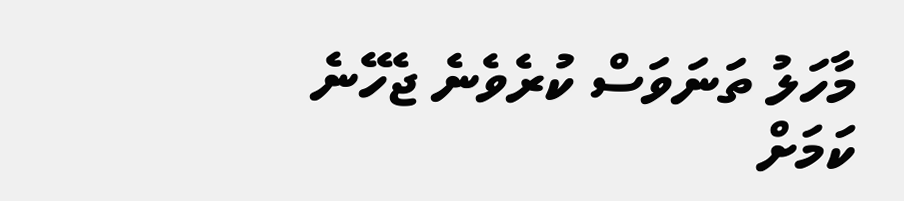މާހަލު ތަނަވަސް ކުރެވެނެ ޖެހޭނެ ކަމަށް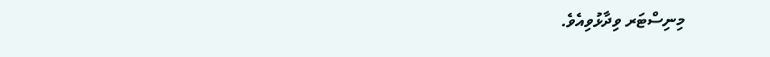މިނިސްޓަރ ވިދާޅުވިއެވެ.